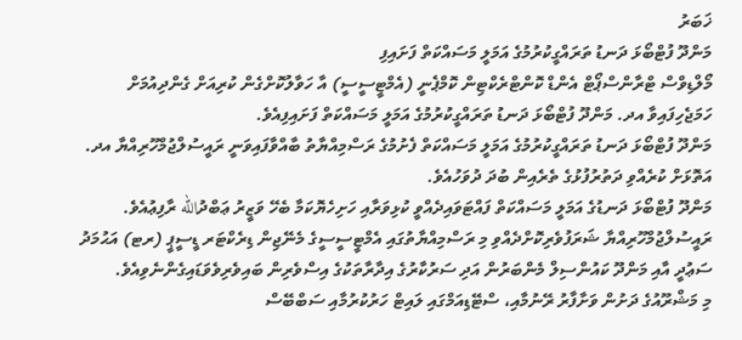ޚަބަރު
މަންދޫ ފުޓްބޯޅަ ދަނޑު ތަރައްގީކުރުމުގެ އަމަލީ މަސައްކަތް ފަށައިފި
މޯލްޑިވްސް ޓްރާންސްޕޯޓް އެންޑް ކޮންޓްރެކްޓިން ކޮމްޕެނީ (އެމްޓީސީސީ) އާ ހަވާލުކޮށްގެން ކުރިއަށް ގެންދިއުމަށް ހަމަޖެހިފައިވާ އދ. މަންދޫ ފުޓްބޯޅަ ދަނޑު ތަރައްގީކުރުމުގެ އަމަލީ މަސައްކަތް ފަށައިފިއެވެ.
މަންދޫ ފުޓްބޯޅަ ދަނޑު ތަރައްގީކުރުމުގެ އަމަލީ މަސައްކަތް ފެށުމުގެ ރަސްމިއްޔާތު ބާއްވާފައިވަނީ ރައީސުލްޖުމްހޫރިއްޔާ އދ. އަތޮޅަށް ކުރެއްވި ދަތުރުފުޅުގެ ތެރެއިން ބުދަ ދުވަހުއެވެ.
މަންދޫ ފުޓްބޯޅަ ދަނޑުގެ އަމަލީ މަސައްކަތް ފައްޓަވައިދެއްވީ ކުޅިވަރާއި ހަށިހެޔޮކަމާ ބެހޭ ވަޒީރު ޢަބްދުالله ރާފިޢުއެވެ.
ރައީސުލްޖުމްހޫރިއްޔާ ޝަރަފުވެރިކޮށްދެއްވި މި ރަސްމިއްޔާތުގައި އެމްޓީސީސީގެ މެނޭޖިން ޑިރެކްޓަރ ޑީސީޕީ (ރޓ) އަޙުމަދު ސަޢުދީ އާއި މަންދޫ ކައުންސިލް މެންބަރުން އަދި ސަރުކާރުގެ އިދާރާތަކުގެ އިސްވެރިން ބައިވެރިވެވަޑައިގެންނެވިއެވެ.
މި މަޝްރޫއުގެ ދަށުން ވަށާފާރު ރޭނުމާއި، ސްޓޭޑިއަމްގައި ލައިޓް ހަރުކުރުމާއި ސަބްބޭސް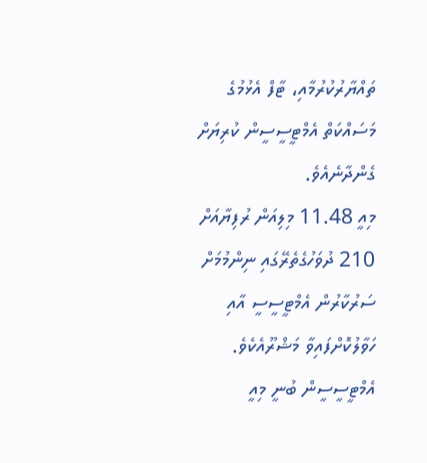ތައްޔާރުކުރުމާއި، ޓާފް އެޅުމުގެ މަސައްކަތް އެމްޓީސީސީން ކުރިޔަށް ގެންދާނެއެވެ.
މިއީ 11.48 މިލިއަން ރުފިޔާއަށް 210 ދުވަހުގެތެރޭގައި ނިންމުމަށް ސަރުކާރުން އެމްޓީސީސީ އާއި ހަވާލުކޮށްފައިވާ މަޝްރޫއެކެވެ.
އެމްޓީސީސީން ބުނީ މިއީ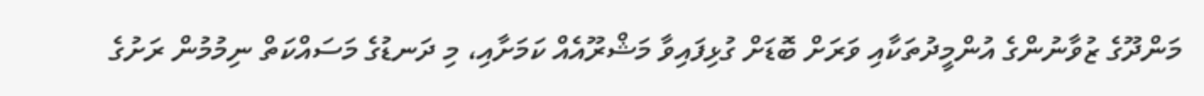މަންދޫގެ ޒުވާނުންގެ އުންމީދުތަކާއި ވަރަށް ބޮޑަށް ގުޅިފައިވާ މަޝްރޫއެއް ކަމަށާއި، މި ދަނޑުގެ މަސައްކަތް ނިމުމުން ރަށުގެ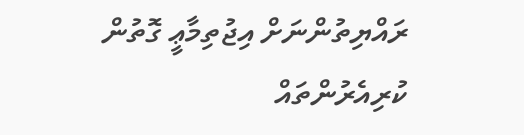ރައްޔިތުންނަށް އިޖުތިމާޢީ ގޮތުން ކުރިއެރުންތައް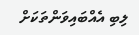ލިބި އެއްބައިވަންތަކަށް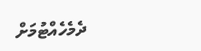ދެމެހެއްޓުމަށް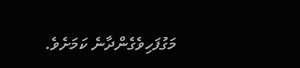މަގުފަހިވެގެންދާނެ ކަމަށެވެ.